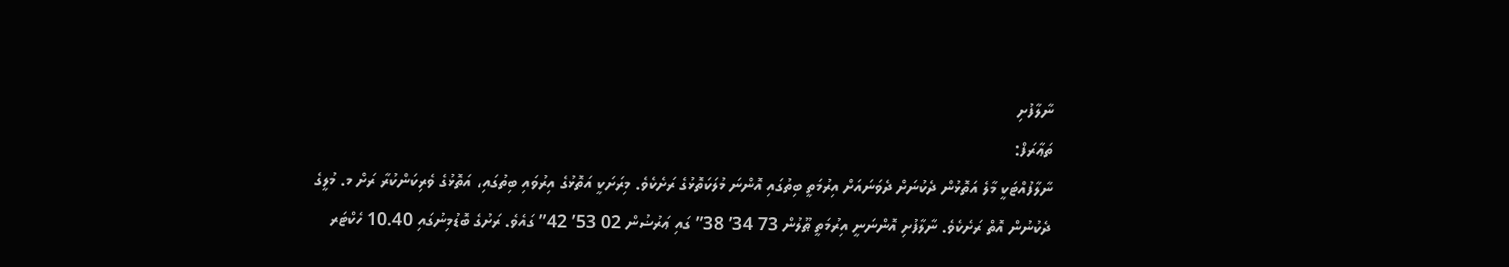ނާލާފުށި
ތަޢާރަފް:
ނާލާފުއްޓަކީ މާލެ އަތޮޅުން ދެކުނަށް ދެވަނައަށް އިރުމަތީ ބިތުގައި އޮންނަ މުލަކަތޮޅުގެ ރަށެކެވެ. މިރަށަކީ އަތޮޅުގެ އިރުވައި ބިތުގައި، އަތޮޅުގެ ވެރިކަންކުރާ ރަށް މ. މުލީގެ ދެކުނުން އޮތް ރަށެކެވެ. ނާލާފުށި އޮންނަނީ އިރުމަތީ ޠޫލުން 73 34’ 38” ގައި ޢަރުޟުން 02 53’ 42” ގައެވެ. ރަށުގެ ބޮޑުމިނުގައި 10.40 ހެކްޓަރ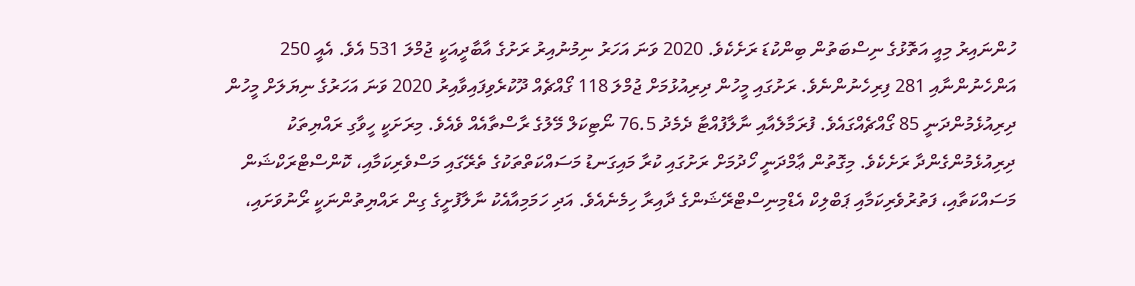ހުންނައިރު މިއީ އަތޮޅުގެ ނިސްބަތުން ބިންކުޑަ ރަށެކެވެ. 2020 ވަނަ އަހަރު ނިމުނުއިރު ރަށުގެ އާބާދީއަކީ ޖުމްލަ 531 އެވެ. އެއީ 250 އަންހެނުންނާއި 281 ފިރިހެނުންނެވެ. ރަށުގައި މީހުން ދިރިއުޅުމަށް ޖުމްލަ 118 ގޯއްޗެއް ދޫކުރެވިފައިވާއިރު 2020 ވަނަ އަހަރުގެ ނިޔަލަށް މީހުން ދިރިއުޅެމުންދަނީ 85 ގޯއްޗެއްގައެވެ. ފުރަމާލެއާއި ނާލާފުއްޓާ ދެމެދު 76.5 ނޯޓިކަލް މޭލުގެ ރާސްތާއެއް ވެއެވެ. މިރަށަކީ ހީވާގި ރައްޔިތަކު ދިރިއުޅެމުންގެންދާ ރަށެކެވެ. މިގޮތުން ޢާމްދަނީ ހޯދުމަށް ރަށުގައި ކުރާ މައިގަނޑު މަސައްކަތްތަކުގެ ތެރޭގައި މަސްވެރިކަމާއި، ކޮންސްޓްރަކްޝަން މަސައްކަތާއި، ފަތުރުވެރިކަމާއި ޕަބްލިކް އެޑްމިނިސްޓްރޭޝަންގެ ދާއިރާ ހިމެނެއެވެ. އަދި ހަމަމިއާއެކު ނާލާފުށީގެ ގިން ރައްޔިތުންނަކީ ރޯނުވަށައި،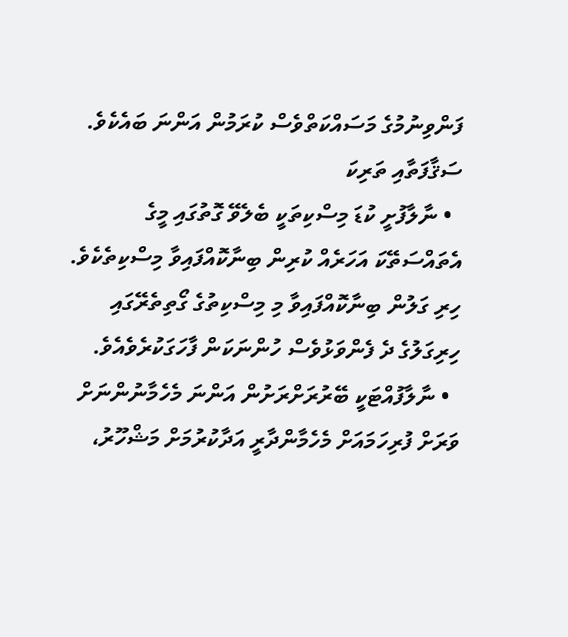ފަންވިނުމުގެ މަސައްކަތްވެސް ކުރަމުން އަންނަ ބައެކެވެ.
ސަޤާފަތާއި ތަރިކަ
  • ނާލާފުށީ ކުޑަ މިސްކިތަކީ ބެލެވޭ ގޮތުގައި މީގެ އެތައްސަތޭކަ އަހަރެއް ކުރިން ބިނާކޮއްފައިވާ މިސްކިތެކެވެ. ހިރި ގަލުން ބިނާކޮއްފައިވާ މި މިސްކިތުގެ ގޯތިތެރޭގައި ހިރިގަލުގެ ދެ ފެންވަޅުވެސް ހުންނަކަން ފާހަގަކުރެވެއެވެ.
  • ނާލާފުއްޓަކީ ބޭރުރަށްރަށުން އަންނަ މެހެމާނުންނަށް ވަރަށް ފުރިހަމައަށް މެހެމާންދާރީ އަދާކުރުމަށް މަޝްހޫރު،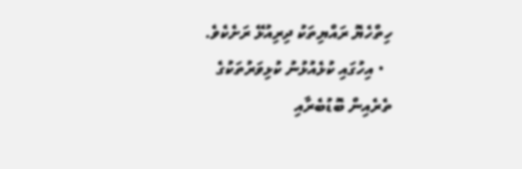ހިތްހެޔޮ ރައްޔިތަކު ދިރިއުޅޭ ރަށެކެވެ.
  • އިހުގައި ކުޅެއުޅުނު ކުޅިވަރުތަކުގެ ތެރެއިން ބޮޑުބެރާއި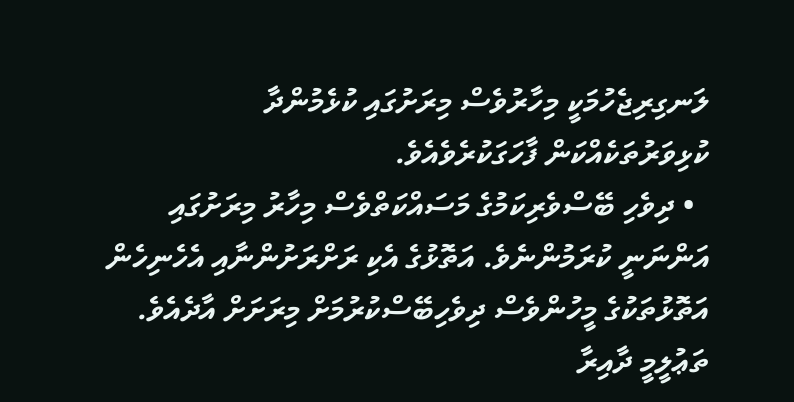ލަނގިރިޖެހުމަކީ މިހާރުވެސް މިރަށުގައި ކުޅެމުންދާ ކުޅިވަރުތަކެއްކަން ފާހަގަކުރެވެއެވެ.
  • ދިވެހި ބޭސްވެރިކަމުގެ މަސައްކަތްވެސް މިހާރު މިރަށުގައި އަންނަނީ ކުރަމުންނެވެ. އަތޮޅުގެ އެކި ރަށްރަށުންނާއި އެހެނިހެން އަތޮޅުތަކުގެ މީހުންވެސް ދިވެހިބޭސްކުރުމަށް މިރަށަށް އާދެއެވެ.
ތަޢުލީމީ ދާއިރާ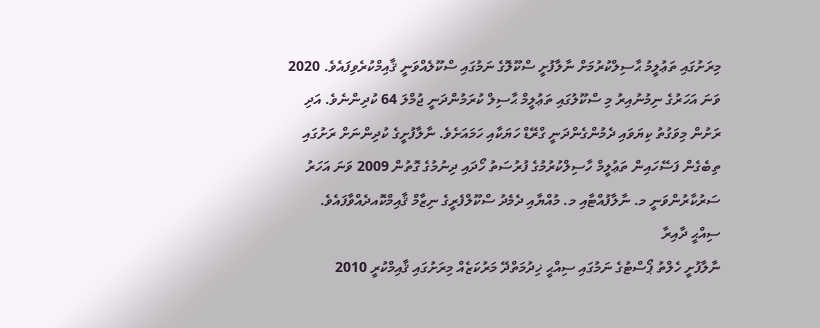މިރަށުގައި ތަޢުލީމު ޙާސިލްކުރުމަށް ނާލާފުށީ ސްކޫލޮގެ ނަމުގައި ސްކޫލެއްވަނީ ޤާއިމްކުރެވިފައެވެ. 2020 ވަނަ އަހަރުގެ ނިމުނުއިރު މި ސްކޫލުގައި ތަޢުލީމް ޙާސިލް ކުރަމުންދަނީ ޖުމްލަ 64 ކުދިންނެވެ. އަދި ރަށުން މިވަގުތު ކިޔަވައި ދެމުންގެންދަނީ ގްރޭޑް ހަޔަކާއި ހަމައަށެވެ. ނާލާފުށީގެ ކުދިންނަށް ރަށުގައި ތިބެގެން ފަސޭހައިން ތަޢުލީމް ހާސިލްކުރުމުގެ ފުރުސަތު ހޯދައި ދިނުމުގެ ގޮތުން 2009 ވަނަ އަހަރު ސަރުކާރުންވަނީ މ. ނާލާފުއްޓާއި މ. މުއްޔާއި ދެމެދު ސްކޫލްފެރީގެ ނިޒާމް ޤާއިމްކޮއދެއްވާފައެވެ.
ސިއްޙީ ދާއިރާ
ނާލާފުށީ ހެލްތު ޕޯސްޓުގެ ނަމުގައި ސިއްޙީ ޚިދުމަތްދޭ މަރުކަޒެއް މިރަށުގައި ޤާއިމްކުރީ 2010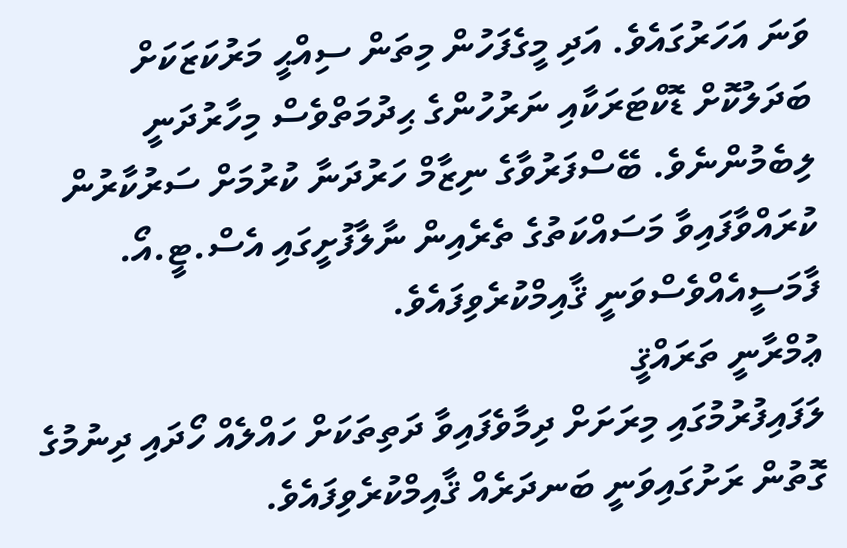ވަނަ އަހަރުގައެވެ. އަދި މީގެފަހުން މިތަން ސިއްޙީ މަރުކަޒަކަށް ބަދަލުކޮށް ޑޮކްޓަރަކާއި ނަރުހުންގެ ޙިދުމަތްވެސް މިހާރުދަނީ ލިބެމުންނެވެ. ބޭސްފަރުވާގެ ނިޒާމް ހަރުދަނާ ކުރުމަށް ސަރުކާރުން ކުރައްވާފައިވާ މަސައްކަތުގެ ތެރެއިން ނާލާފުށީގައި އެސް.ޓީ.އޯ. ފާމަސީއެއްވެސްވަނީ ޤާއިމްކުރެވިފައެވެ.
ޢުމްރާނީ ތަރައްޤީ
ލަފައިފުރުމުގައި މިރަށަށް ދިމާވެފައިވާ ދަތިތަކަށް ހައްލެއް ހޯދައި ދިނުމުގެ ގޮތުން ރަށުގައިވަނީ ބަނދަރެއް ޤާއިމްކުރެވިފައެވެ.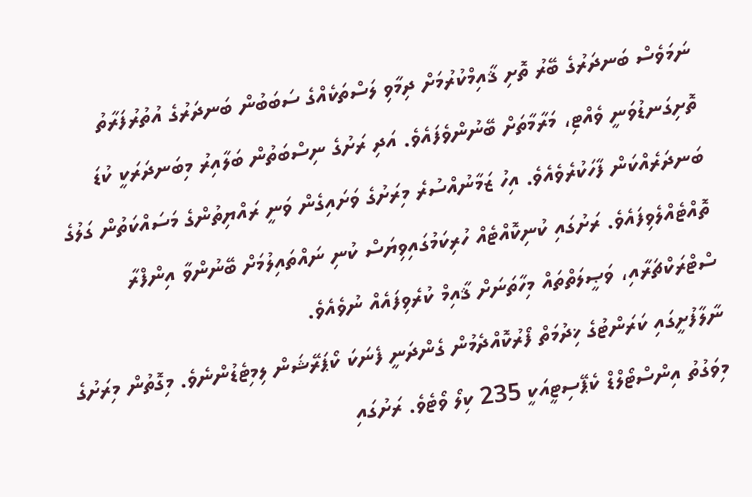ނަމަވެސް ބަނދަރުގެ ބޭރު ތޮށި ޤާއިމްކުރުމަށް ދިމާވި ލަސްތަކެއްގެ ސަބަބުން ބަނދަރުގެ އުތުރުފަރާތު ތޮށިގަނޑުވަނީ ވެއްޓި، މަރާމާތަށް ބޭނުންވެފައެވެ. އަދި ރަށުގެ ނިސްބަތުން ބަލާއިރު މިބަނދަރަކީ ކުޑަ ބަނދަރެއްކަން ފާހަކުރެވެއެވެ. އިހު ޒަމާނުއްސުރެ މިރަށުގެ ވަށައިގެން ވަނީ ރައްޔިތުންގެ މަސައްކަތުން ގަލުގެ ތޮއްޓެއްލެވިފައެވެ. ރަށުގައި ކުނިކޮއްޓެއް ހުރިކަމުގައިވިޔަސް ކުނި ނައްތައިލުމަށް ބޭނުންވާ އިންފްރާ ސްޓްރަކްޗަރާއި، ވަޞީލަތްތައް މިހާތަނަށް ޤާއިމް ކުރެވިފައެއް ނުވެއެވެ.
ނާލާފުށީގައި ކަރަންޓުގެ ޚިދުމަތް ފޯރުކޮއްދެމުން ގެންދަނީ ފެނަކަ ކޯޕަރޭޝަން ލިމިޓެޑުންނެވެ. މިގޮތުން މިރަށުގެ މިވަގުތު އިންސްޓޯލްޑް ކެޕޭސިޓީއަކީ 235 ކިލޯ ވޯޓެވެ. ރަށުގައި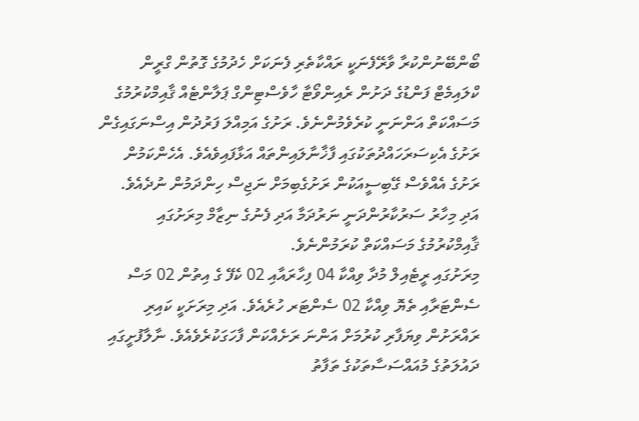ބޯންބޭނުންކުރާ ވާރޭފެނަކީ ރައްކާތެރި ފެނަކަށް ހެދުމުގެ ގޮތުން ގްރީން ކްލައިމެޓް ފަންޑުގެ ދަށުން ރެއިންވޯޓާ ހާވެސްޓިންގް ޕަލާންޓެއް ޤާއިމްކުރުމުގެ މަސައްކަތް އަންނަނީ ކުރެވެމުންނެވެ. ރަށުގެ އަމިއްލަ ފަރުދުން އިސްނަގައިގެން ރަށުގެ އެކިސަރަހައްދުތަކުގައި ފާޚާނާލައިންތައް އަޅާފައިވެއެވެ. އެހެންކަމުން ރަށުގެ އެއްވެސް ގޭބިސީއަކުން ރަށުގެބިމަށް ނަޖިސް ހިންދަމުން ނުދެއެވެ. އަދި މިހާރު ސަރުކާރުންދަނީ ނަރުދަމާ އަދި ފެނުގެ ނިޒާމް މިރަށުގައި ޤާއިމްކުރުމުގެ މަސައްކަތް ކުރަމުންނެވެ.
މިރަށުގައި ރީޓެއިލް މުދާ ވިއްކާ 04 ފިހާރައާއި 02 ކެފޭ ގެ އިތުން 02 މަސް ސެންޓަރާއި ތެޔޮ ވިއްކާ 02 ސެންޓަރ ހުރެއެވެ. އަދި މިރަށަކީ ކައިރި ރައްރަށުން ވިޔަފާރި ކުރުމަށް އަންނަ ރަށެއްކަން ފާހަގަކުރެވެއެވެ. ނާލާފުށީގައި ދައުލަތުގެ މުއައްސަސާތަކުގެ ތަފާތު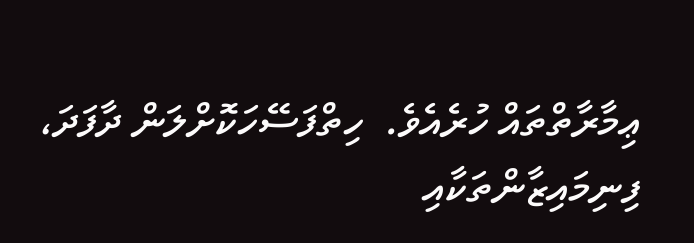ޢިމާރާތްތައް ހުރެއެވެ.  ހިތްފަސޭހަކޮށްލަން ދާފަދަ، ފިނިމައިޒާންތަކާއި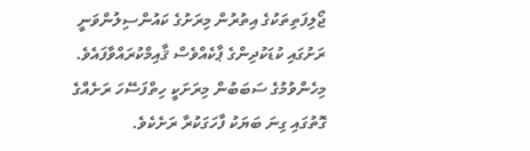ޖޯލިފަތިތަކުގެ އިތުރުން މިރަށުގެ ކައުންސިލުންވަނީ ރަށުގައި ކުޑަކުދިންގެ ޕާކެއްވެސް ޤާއިމްކުރައްވާފައެވެ. މިހެންވުމުގެ ސަބަބުން މިރަށަކީ ހިތްފަސޭހަ ރަށެއްގެ ގޮތުގައި ގިނަ ބަޔަކު ފާހަގަކުރާ ރަށެކެވެ.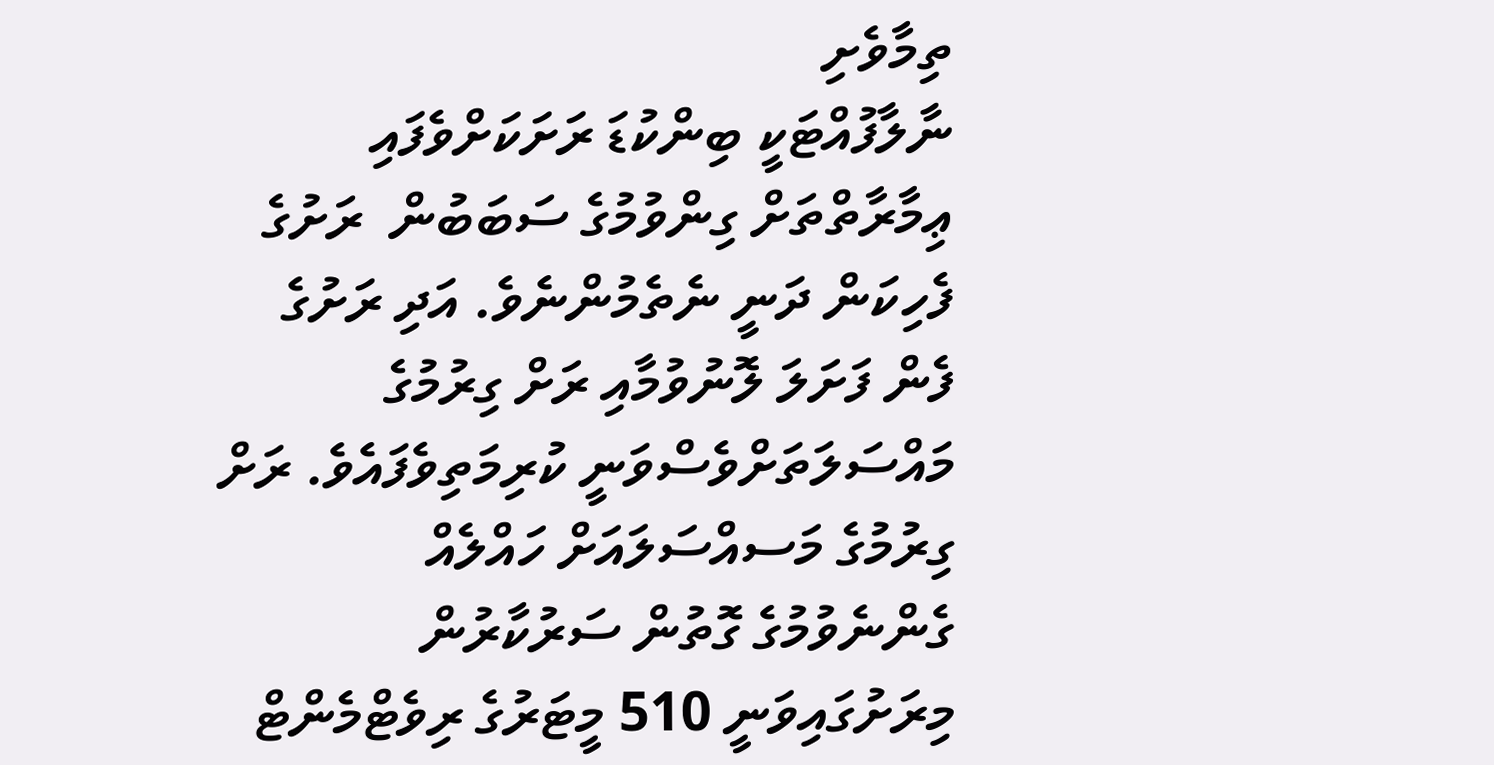ތިމާވެށި
ނާލާފުއްޓަކީ ބިންކުޑަ ރަށަކަށްވެފައި ޢިމާރާތްތަށް ގިންވުމުގެ ސަބަބުން  ރަށުގެ ފެހިކަން ދަނީ ނެތެމުންނެވެ. އަދި ރަށުގެ ފެން ފަށަލަ ލޮނުވުމާއި ރަށް ގިރުމުގެ މައްސަލަތަށްވެސްވަނީ ކުރިމަތިވެފައެވެ. ރަށް ގިރުމުގެ މަސއްސަލައަށް ހައްލެއް ގެންނެވުމުގެ ގޮތުން ސަރުކާރުން މިރަށުގައިވަނީ 510 މީޓަރުގެ ރިވެޓްމެންޓް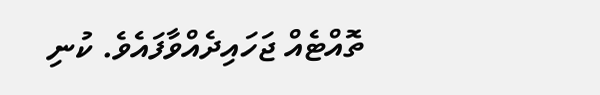ތޮއްޓެއް ޖަހައިދެއްވާފައެވެ. ކުނި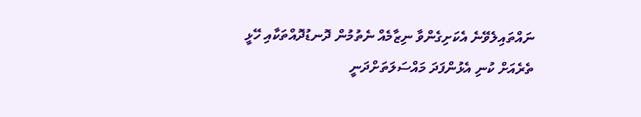ނައްތައިލެވޭނެ އެކަށިގެންވާ ނިޒާމެއް ނެތުމުން ދޮނޑުދޮއްތަކާއި ހޭޅީ ތެރެއަށް ކުނި އެޅުންފަދަ މައްސަލަތަށްދަނީ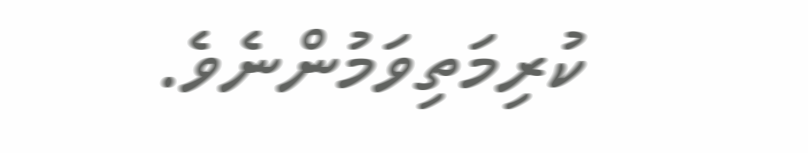ކުރިމަތިވަމުންނެވެ.